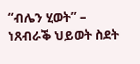“ብሌን ሂወት” – ነጸብራቕ ህይወት ስደት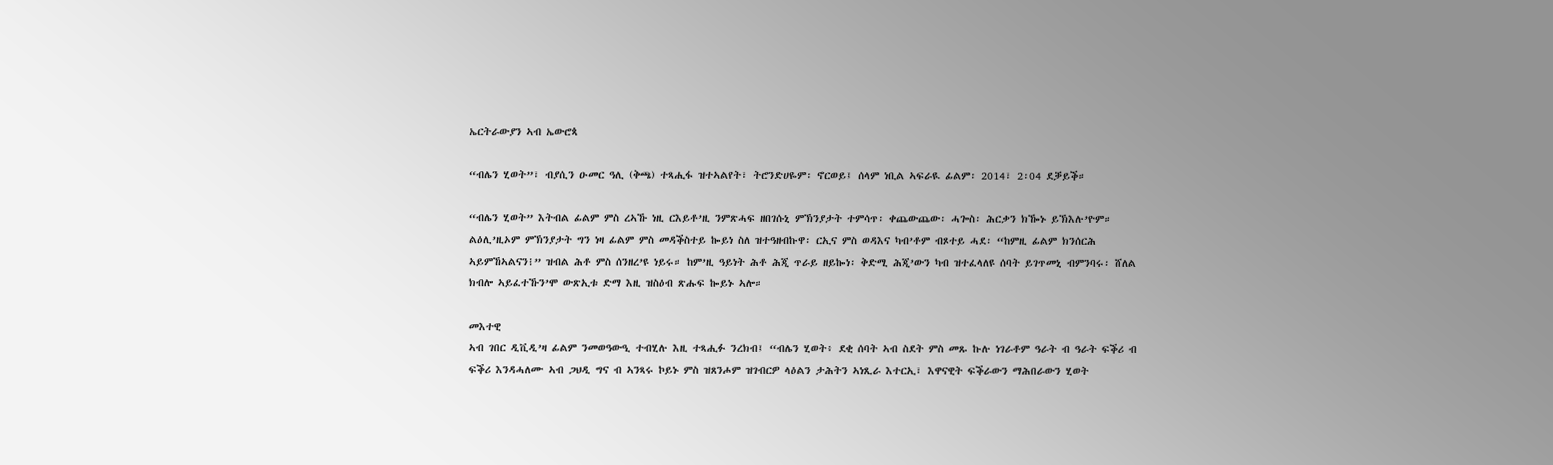ኤርትራውያን ኣብ ኤውሮጳ

“ብሌን ሂወት”፣ ብያሲን ዑመር ዓሊ (ቅጫ) ተጻሒፋ ዝተኣልየት፣ ትሮንድሀዬም፡ ኖርወይ፤ ሰላም ነቢል ኣፍራዪ ፊልም፡ 2014፣ 2፡04 ደቓይቕ።

“ብሌን ሂወት” እትብል ፊልም ምስ ረኣኹ ነዚ ርእይቶ’ዚ ንምጽሓፍ ዘበገሱኒ ምኽንያታት ተምሳጥ፡ ቀጨውጨው፡ ሓጐስ፡ ሕርቃን ክዀኑ ይኽእሉ’ዮም። ልዕሊ’ዚኦም ምኽንያታት ግን ነዛ ፊልም ምስ መዳቕስተይ ኰይነ ስለ ዝተዓዘብኩዋ፡ ርኢና ምስ ወዳእና ካብ’ቶም ብጾተይ ሓደ፡ “ከምዚ ፊልም ክንሰርሕ ኣይምኸኣልናን፧” ዝብል ሕቶ ምስ ሰንዘረ’ዩ ነይሩ። ከም’ዚ ዓይነት ሕቶ ሕጂ ጥራይ ዘይኰነ፡ ቅድሚ ሕጂ’ውን ካብ ዝተፈላለዩ ሰባት ይገጥመኒ ብምንባሩ፡ ሸለል ክብሎ ኣይፈተኹን’ሞ ውጽኢቱ ድማ እዚ ዝስዕብ ጽሑፍ ኰይኑ ኣሎ።

መእተዊ
ኣብ ገበር ዲቪዲ’ዛ ፊልም ንመወዓውዒ ተብሂሉ እዚ ተጻሒፉ ንረክብ፤ “ብሌን ሂወት፥ ደቂ ሰባት ኣብ ስደት ምስ መጹ ኩሉ ነገራቶም ዓራት ብ ዓራት ፍቕሪ ብ ፍቕሪ እንዳሓለሙ ኣብ ጋህዲ ግና ብ ኣንጻሩ ኮይኑ ምስ ዝጸንሖም ዝገብርዎ ላዕልን ታሕትን ኣነጺራ እተርኢ፣ እዋናዊት ፍቕራውን ማሕበራውን ሂወት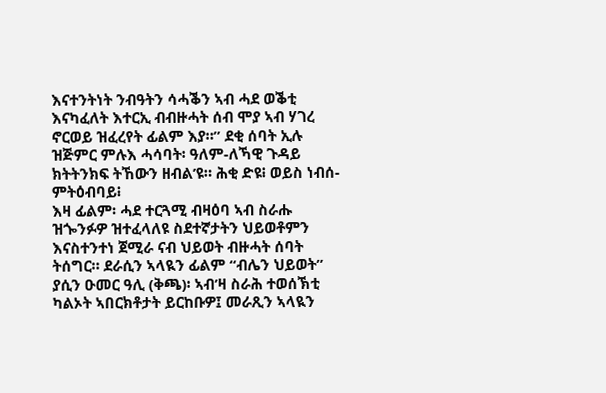እናተንትነት ንብዓትን ሳሓቕን ኣብ ሓደ ወቕቲ እናካፈለት እተርኢ ብብዙሓት ሰብ ሞያ ኣብ ሃገረ ኖርወይ ዝፈረየት ፊልም እያ።” ደቂ ሰባት ኢሉ ዝጅምር ምሉእ ሓሳባት፡ ዓለም-ለኻዊ ጉዳይ ክትትንክፍ ትኸውን ዘብል’ዩ። ሕቂ ድዩ፧ ወይስ ነብሰ-ምትዕብባይ፧
እዛ ፊልም፡ ሓደ ተርጓሚ ብዛዕባ ኣብ ስራሑ ዝጐንፉዎ ዝተፈላለዩ ስደተኛታትን ህይወቶምን እናስተንተነ ጀሚራ ናብ ህይወት ብዙሓት ሰባት ትሰግር። ደራሲን ኣላዪን ፊልም “ብሌን ህይወት” ያሲን ዑመር ዓሊ (ቅጫ)፡ ኣብ’ዛ ስራሕ ተወሰኽቲ ካልኦት ኣበርክቶታት ይርከቡዎ፤ መራጺን ኣላዪን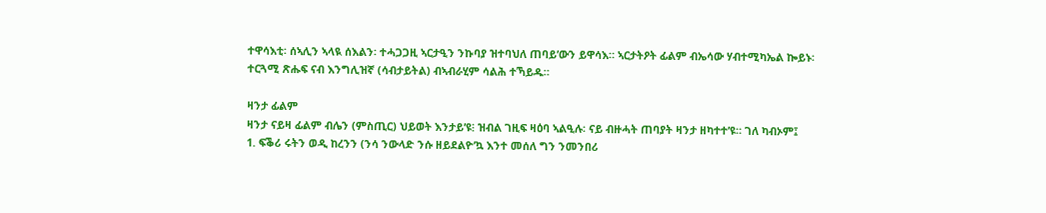ተዋሳእቲ፡ ሰኣሊን ኣላዪ ሰእልን፡ ተሓጋጋዚ ኣርታዒን ንኩባያ ዝተባህለ ጠባይ’ውን ይዋሳእ። ኣርታትዖት ፊልም ብኤሳው ሃብተሚካኤል ኰይኑ፡ ተርጓሚ ጽሑፍ ናብ እንግሊዝኛ (ሳብታይትል) ብኣብራሂም ሳልሕ ተኻይዱ።

ዛንታ ፊልም
ዛንታ ናይዛ ፊልም ብሌን (ምስጢር) ህይወት እንታይ’ዩ፧ ዝብል ገዚፍ ዛዕባ ኣልዒሉ፡ ናይ ብዙሓት ጠባያት ዛንታ ዘካተተ’ዩ። ገለ ካብኦም፤
1. ፍቕሪ ሩትን ወዲ ከረንን (ንሳ ንውላድ ንሱ ዘይደልዮ’ኳ እንተ መሰለ ግን ንመንበሪ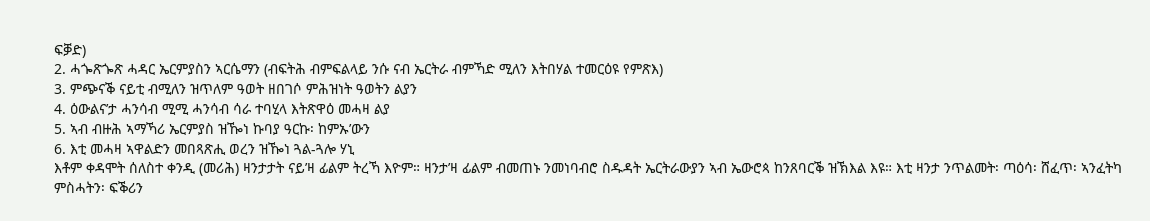ፍቓድ)
2. ሓጐጽጐጽ ሓዳር ኤርምያስን ኣርሴማን (ብፍትሕ ብምፍልላይ ንሱ ናብ ኤርትራ ብምኻድ ሚለን እትበሃል ተመርዕዩ የምጽእ)
3. ምጭናቕ ናይቲ ብሚለን ዝጥለም ዓወት ዘበገሶ ምሕዝነት ዓወትን ልያን
4. ዕውልና’ታ ሓንሳብ ሚሚ ሓንሳብ ሳራ ተባሂላ እትጽዋዕ መሓዛ ልያ
5. ኣብ ብዙሕ ኣማኻሪ ኤርምያስ ዝዀነ ኩባያ ዓርኩ፡ ከምኡ’ውን
6. እቲ መሓዛ ኣዋልድን መበጻጽሒ ወረን ዝዀነ ጓል-ጓሎ ሃኒ
እቶም ቀዳሞት ሰለስተ ቀንዲ (መሪሕ) ዛንታታት ናይ’ዛ ፊልም ትረኻ እዮም። ዛንታ’ዛ ፊልም ብመጠኑ ንመነባብሮ ስዱዳት ኤርትራውያን ኣብ ኤውሮጳ ከንጸባርቕ ዝኽእል እዩ። እቲ ዛንታ ንጥልመት፡ ጣዕሳ፡ ሸፈጥ፡ ኣንፈትካ ምስሓትን፡ ፍቕሪን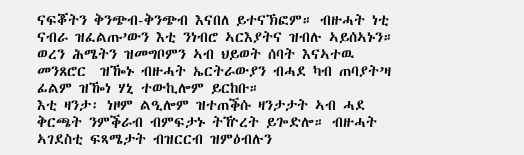ናፍቖትን ቅንጭብ-ቅንጭብ እናበለ ይተናኽፎም። ብዙሓት ነቲ ናብራ ዝፈልጡ’ውን እቲ ንነብሮ ኣርእያትና ዝብሉ ኣይሰኣኑን። ወረን ሕሜትን ዝመግቦምን ኣብ ህይወት ሰባት እናኣተዉ መንጸሮር  ዝዀኑ ብዙሓት ኤርትራውያን ብሓደ ካብ ጠባያት’ዛ ፊልም ዝዀነ ሃኒ ተውኪሎም ይርከቡ።
እቲ ዛንታ፡ ነዞም ልዒሎም ዝተጠቕሱ ዛንታታት ኣብ ሓደ ቅርጫት ንምቕራብ ብምፍታኑ ትዅረት ይጐድሎ። ብዙሓት ኣገደስቲ ፍጻሜታት ብዝርርብ ዝምዕብሉን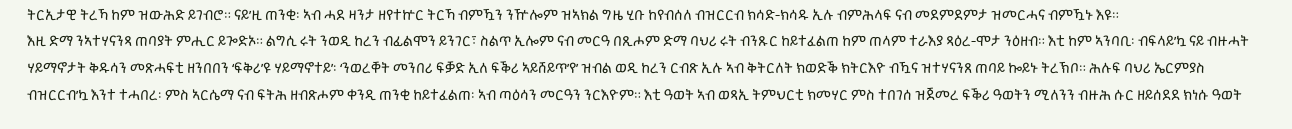ትርኢታዊ ትረኻ ከም ዝውሕድ ይገብሮ። ናይ’ዚ ጠንቂ፡ ኣብ ሓደ ዛንታ ዘየተኵር ትርኻ ብምዃን ንዅሎም ዝኣክል ግዜ ሂቡ ከየብሰለ ብዝርርብ ክሳድ-ክሳዱ ኢሉ ብምሕላፍ ናብ መደምደምታ ዝመርሓና ብምዃኑ እዩ።
እዚ ድማ ንኣተሃናንጻ ጠባያት ምሒር ይጐድኦ። ልግሲ ሩት ንወዲ ከረን ብፊልሞን ይንገር፣ ስልጥ ኢሎም ናብ መርዓ በጺሖም ድማ ባህሪ ሩት ብንጹር ከይተፈልጠ ከም ጠላም ተራእያ ጻዕረ-ሞታ ንዕዘብ። እቲ ከም ኣንባቢ፡ ብፍላይ’ኳ ናይ ብዙሓት ሃይማኖታት ቅዱሳን መጽሓፍቲ ዘንበበን ‘ፍቅሪ’ዩ ሃይማኖተይ’፡ ‘ንወረቐት መንበሪ ፍቓድ ኢለ ፍቕሪ ኣይሸይጥ’የ’ ዝብል ወዲ ከረን ርብጽ ኢሉ ኣብ ቅትርለት ክወድቕ ክትርእዮ ብዃና ዝተሃናንጸ ጠባይ ኰይኑ ትረኽቦ። ሕሉፍ ባህሪ ኤርምያስ ብዝርርብ’ኳ እንተ ተሓበረ፡ ምስ ኣርሴማ ናብ ፍትሕ ዘብጽሖም ቀንዲ ጠንቂ ከይተፈልጠ፡ ኣብ ጣዕሳን መርዓን ንርእዮም። እቲ ዓወት ኣብ ወጻኢ ትምህርቲ ክመሃር ምስ ተበገሰ ዝጀመረ ፍቕሪ ዓወትን ሚለንን ብዙሕ ሱር ዘይሰደደ ክነሱ ዓወት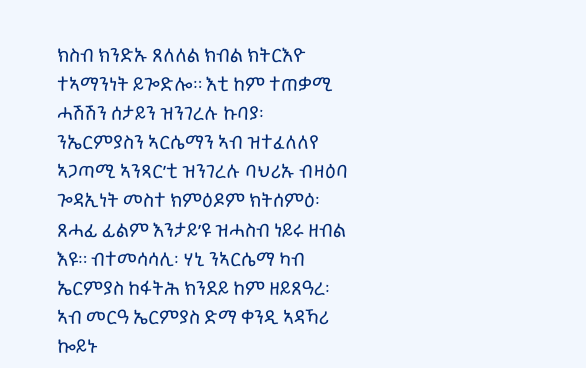ክስብ ክንድኡ ጸለለል ክብል ክትርእዮ ተኣማንነት ይጐድሎ። እቲ ከም ተጠቃሚ ሓሽሽን ሰታይን ዝንገረሉ ኩባያ፡ ንኤርምያስን ኣርሴማን ኣብ ዝተፈለለየ ኣጋጣሚ ኣንጻር’ቲ ዝንገረሉ ባህሪኡ ብዛዕባ ጐዳኢነት መስተ ክምዕዶም ክትሰምዕ፡ ጸሓፊ ፊልም እንታይ’ዩ ዝሓስብ ነይሩ ዘብል እዩ። ብተመሳሳሊ፡ ሃኒ ንኣርሴማ ካብ ኤርምያስ ከፋትሕ ክንደይ ከም ዘይጸዓረ፡ ኣብ መርዓ ኤርምያስ ድማ ቀንዲ ኣዳኻሪ ኰይኑ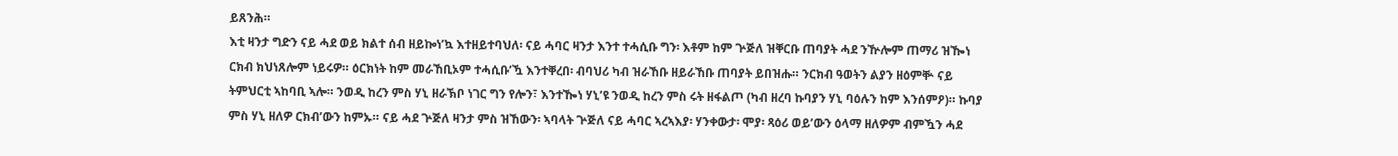ይጸንሕ።
እቲ ዛንታ ግድን ናይ ሓደ ወይ ክልተ ሰብ ዘይኰነ’ኳ እተዘይተባህለ፡ ናይ ሓባር ዛንታ እንተ ተሓሲቡ ግን፡ እቶም ከም ጕጅለ ዝቐርቡ ጠባያት ሓደ ንዅሎም ጠማሪ ዝዀነ ርክብ ክህነጸሎም ነይሩዎ። ዕርክነት ከም መራኸቢኦም ተሓሲቡ’ዃ እንተቐረበ፡ ብባህሪ ካብ ዝራኸቡ ዘይራኸቡ ጠባያት ይበዝሑ። ንርክብ ዓወትን ልያን ዘዕምቝ ናይ ትምህርቲ ኣከባቢ ኣሎ። ንወዲ ከረን ምስ ሃኒ ዘራኽቦ ነገር ግን የሎን፣ እንተዀነ ሃኒ’ዩ ንወዲ ከረን ምስ ሩት ዘፋልጦ (ካብ ዘረባ ኩባያን ሃኒ ባዕሉን ከም እንሰምዖ)። ኩባያ ምስ ሃኒ ዘለዎ ርክብ’ውን ከምኡ። ናይ ሓደ ጕጅለ ዛንታ ምስ ዝኸውን፡ ኣባላት ጕጅለ ናይ ሓባር ኣረኣእያ፡ ሃንቀውታ፡ ሞያ፡ ጻዕሪ ወይ’ውን ዕላማ ዘለዎም ብምዃን ሓደ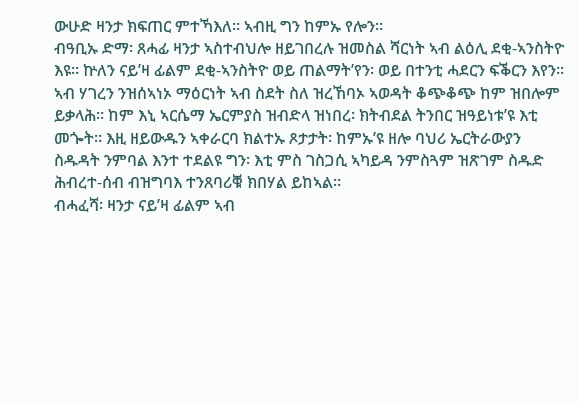ውሁድ ዛንታ ክፍጠር ምተኻእለ። ኣብዚ ግን ከምኡ የሎን።
ብዓቢኡ ድማ፡ ጸሓፊ ዛንታ ኣስተብህሎ ዘይገበረሉ ዝመስል ሻርነት ኣብ ልዕሊ ደቂ-ኣንስትዮ እዩ። ኵለን ናይ’ዛ ፊልም ደቂ-ኣንስትዮ ወይ ጠልማት’የን፡ ወይ በተንቲ ሓደርን ፍቕርን እየን። ኣብ ሃገረን ንዝሰኣነኦ ማዕርነት ኣብ ስደት ስለ ዝረኸባኦ ኣወዳት ቆጭቆጭ ከም ዝበሎም ይቃላሕ። ከም እኒ ኣርሴማ ኤርምያስ ዝብድላ ዝነበረ፡ ክትብደል ትንበር ዝዓይነቱ’ዩ እቲ መጐት። እዚ ዘይውዱን ኣቀራርባ ክልተኡ ጾታታት፡ ከምኡ’ዩ ዘሎ ባህሪ ኤርትራውያን ስዱዳት ንምባል እንተ ተደልዩ ግን፡ እቲ ምስ ገስጋሲ ኣካይዳ ንምስጓም ዝጽገም ስዱድ ሕብረተ-ሰብ ብዝግባእ ተንጸባሪቑ ክበሃል ይከኣል።
ብሓፈሻ፡ ዛንታ ናይ’ዛ ፊልም ኣብ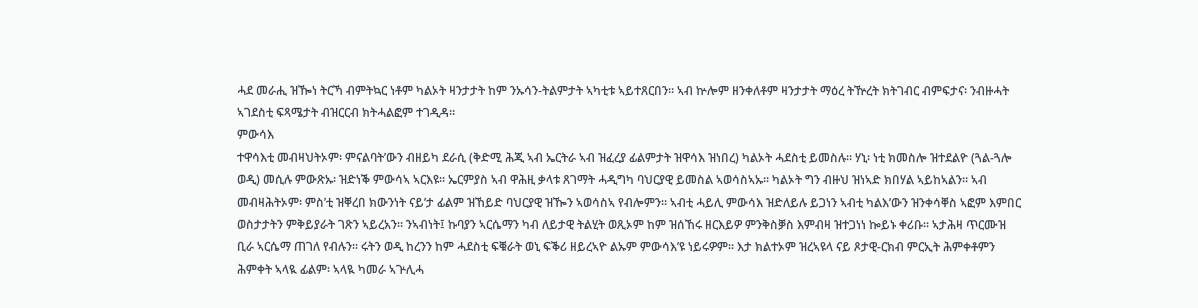ሓደ መራሒ ዝዀነ ትርኻ ብምትኳር ነቶም ካልኦት ዛንታታት ከም ንኡሳን-ትልምታት ኣካቲቱ ኣይተጸርበን። ኣብ ኵሎም ዘንቀለቶም ዛንታታት ማዕረ ትዅረት ክትገብር ብምፍታና፡ ንብዙሓት ኣገደስቲ ፍጻሜታት ብዝርርብ ክትሓልፎም ተገዲዳ።
ምውሳእ
ተዋሳእቲ መብዛህትኦም፡ ምናልባት’ውን ብዘይካ ደራሲ (ቅድሚ ሕጂ ኣብ ኤርትራ ኣብ ዝፈረያ ፊልምታት ዝዋሳእ ዝነበረ) ካልኦት ሓደስቲ ይመስሉ። ሃኒ፡ ነቲ ክመስሎ ዝተደልዮ (ጓል-ጓሎ ወዲ) መሲሉ ምውጽኡ፡ ዝድነቕ ምውሳኣ ኣርእዩ። ኤርምያስ ኣብ ዋሕዚ ቃላቱ ጸገማት ሓዲግካ ባህርያዊ ይመስል ኣወሳስኣኡ። ካልኦት ግን ብዙህ ዝነኣድ ክበሃል ኣይከኣልን። ኣብ መብዛሕትኦም፡ ምስ’ቲ ዝቐረበ ክውንነት ናይ’ታ ፊልም ዝኸይድ ባህርያዊ ዝዀን ኣወሳስኣ የብሎምን። ኣብቲ ሓይሊ ምውሳእ ዝድለይሉ ይጋነን ኣብቲ ካልእ’ውን ዝንቀሳቐስ ኣፎም እምበር ወስታታትን ምቅይያራት ገጽን ኣይረአን። ንኣብነት፤ ኩባያን ኣርሴማን ካብ ለይታዊ ትልሂት ወጺኦም ከም ዝሰኸሩ ዘርእይዎ ምንቅስቓስ እምብዛ ዝተጋነነ ኰይኑ ቀሪቡ። ኣታሕዛ ጥርሙዝ ቢራ ኣርሴማ ጠገለ የብሉን። ሩትን ወዲ ከረንን ከም ሓደስቲ ፍቑራት ወኒ ፍቕሪ ዘይረኣዮ ልኡም ምውሳእ’ዩ ነይሩዎም። እታ ክልተኦም ዝረኣዩላ ናይ ጾታዊ-ርክብ ምርኢት ሕምቀቶምን ሕምቀት ኣላዪ ፊልም፡ ኣላዪ ካመራ ኣጕሊሓ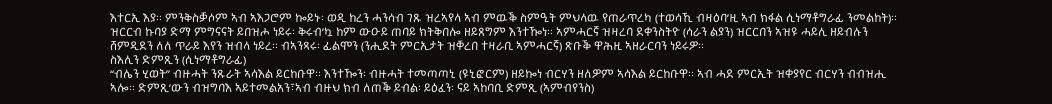እተርኢ እያ። ምንቅስቓሶም ኣብ ኣእጋሮም ኰይኑ፡ ወዲ ከረን ሓንሳብ ገጹ ዝረኣየላ ኣብ ምዉቕ ስምዒት ምህላዉ የጠራጥረካ (ተወሳኺ ብዛዕባ’ዚ ኣብ ክፋል ሲነማቶግራፊ ንመልከት)። ዝርርብ ኩባያ ድማ ምግናናት ይበዝሖ ነይሩ፡ ቅሩብ’ኳ ከም ውዑይ ጠባይ ክትቅበሎ ዘይጸግም እንተዀነ። ኣምሓርኛ ዝዛረባ ደቀንስትዮ (ሳራን ልያን) ዝርርበን ኣዝዩ ሓይሊ ዘይብሉን ሸምዲደን ለለ ጥራይ እየን ዝብላ ነይረ። ብኣንጻሩ፡ ፊልሞን (ንሒደት ምርኢታት ዝቐረበ ተዛራቢ ኣምሓርኛ) ጽቡቕ ዋሕዚ ኣዘራርባን ነይሩዎ።
ስእሊን ድምጺን (ሲነማቶግራፊ)
“ብሌን ሂወት” ብዙሓት ንጹራት ኣሳእል ይርከቡዋ። እንተዀን፡ ብዙሓት ተመጣጣኒ (ዩኒፎርም) ዘይኰነ ብርሃን ዘለዎም ኣሳእል ይርከቡዋ። ኣብ ሓደ ምርኢት ዝቀያየር ብርሃን ብብዝሒ ኣሎ። ድምጺ’ውን ብዝግባእ ኣይተመልአን፣ኣብ ብዙህ ክብ ለጠቕ ይብል፡ ይዕፈን፡ ናይ ኣከባቢ ድምጺ (ኣምብየንስ)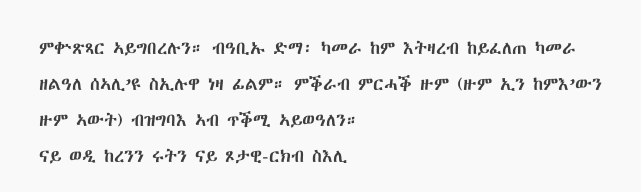ምቍጽጻር ኣይግበረሉን። ብዓቢኡ ድማ፡ ካመራ ከም እትዛረብ ከይፈለጠ ካመራ ዘልዓለ ሰኣሊ’ዩ ስኢሉዋ ነዛ ፊልም። ምቕራብ ምርሓቕ ዙም (ዙም ኢን ከምእ’ውን ዙም ኣውት) ብዝግባእ ኣብ ጥቕሚ ኣይወዓለን።
ናይ ወዲ ከረንን ሩትን ናይ ጾታዊ-ርክብ ስእሊ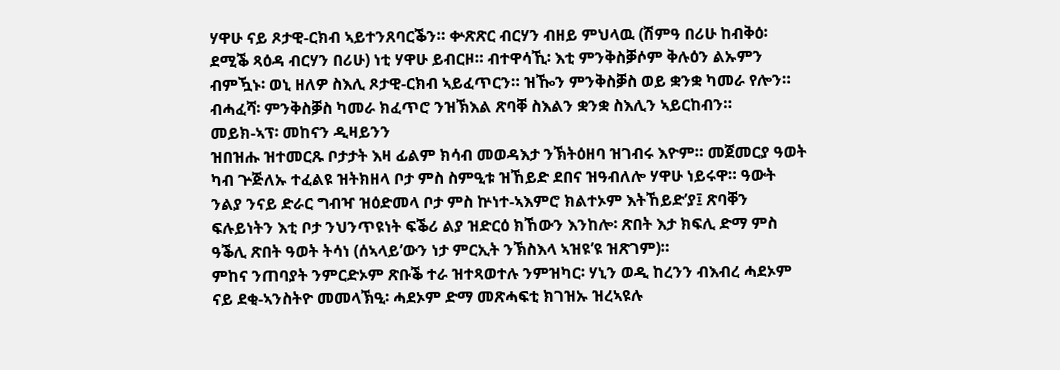ሃዋሁ ናይ ጾታዊ-ርክብ ኣይተንጸባርቕን። ቍጽጽር ብርሃን ብዘይ ምህላዉ (ሽምዓ በሪሁ ከብቅዕ፡ ደሚቕ ጻዕዳ ብርሃን በሪሁ) ነቲ ሃዋሁ ይብርዞ። ብተዋሳኺ፡ እቲ ምንቅስቓሶም ቅሉዕን ልኡምን ብምዃኑ፡ ወኒ ዘለዎ ስእሊ ጾታዊ-ርክብ ኣይፈጥርን። ዝዀን ምንቅስቓስ ወይ ቋንቋ ካመራ የሎን። ብሓፈሻ፡ ምንቅስቓስ ካመራ ክፈጥሮ ንዝኽእል ጽባቐ ስእልን ቋንቋ ስእሊን ኣይርከብን።
መይክ-ኣፕ፡ መከናን ዲዛይንን
ዝበዝሑ ዝተመርጹ ቦታታት እዛ ፊልም ክሳብ መወዳእታ ንኽትዕዘባ ዝገብሩ እዮም። መጀመርያ ዓወት ካብ ጕጅለኡ ተፈልዩ ዝትክዘላ ቦታ ምስ ስምዒቱ ዝኸይድ ደበና ዝዓብለሎ ሃዋሁ ነይሩዋ። ዓውት ንልያ ንናይ ድራር ግብዣ ዝዕድመላ ቦታ ምስ ኵነተ-ኣእምሮ ክልተኦም እትኸይድ’ያ፤ ጽባቐን ፍሉይነትን እቲ ቦታ ንህንጥዩነት ፍቕሪ ልያ ዝድርዕ ክኸውን እንከሎ፡ ጽበት እታ ክፍሊ ድማ ምስ ዓቕሊ ጽበት ዓወት ትሳነ (ሰኣላይ’ውን ነታ ምርኢት ንኽስእላ ኣዝዩ’ዩ ዝጽገም)።
ምከና ንጠባያት ንምርድኦም ጽቡቕ ተራ ዝተጻወተሉ ንምዝካር፡ ሃኒን ወዲ ከረንን ብእብረ ሓደኦም ናይ ደቂ-ኣንስትዮ መመላኽዒ፡ ሓደኦም ድማ መጽሓፍቲ ክገዝኡ ዝረኣዩሉ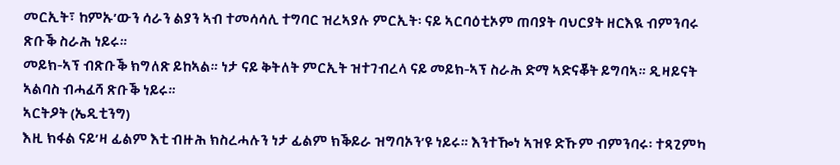መርኢት፣ ከምኡ’ውን ሳራን ልያን ኣብ ተመሳሳሊ ተግባር ዝረኣያሉ ምርኢት፡ ናይ ኣርባዕቲኦም ጠባያት ባህርያት ዘርእዪ ብምንባሩ ጽቡቕ ስራሕ ነይሩ።
መይክ-ኣፕ ብጽቡቕ ክግለጽ ይከኣል። ነታ ናይ ቅትለት ምርኢት ዝተገብረላ ናይ መይክ-ኣፕ ስራሕ ድማ ኣድናቖት ይግባኣ። ዲዛይናት ኣልባስ ብሓፈሻ ጽቡቕ ነይሩ።
ኣርትዖት (ኤዲቲንግ)
እዚ ክፋል ናይ’ዛ ፊልም እቲ ብዙሕ ክስረሓሉን ነታ ፊልም ክቕይራ ዝግባኦን’ዩ ነይሩ። እንተዀነ ኣዝዩ ድኹም ብምንባሩ፡ ተጻጊምካ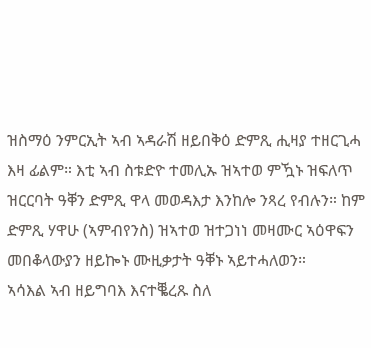ዝስማዕ ንምርኢት ኣብ ኣዳራሽ ዘይበቅዕ ድምጺ ሒዛያ ተዘርጊሓ እዛ ፊልም። እቲ ኣብ ስቱድዮ ተመሊኡ ዝኣተወ ምዃኑ ዝፍለጥ ዝርርባት ዓቐን ድምጺ ዋላ መወዳእታ እንከሎ ንጻረ የብሉን። ከም ድምጺ ሃዋሁ (ኣምብየንስ) ዝኣተወ ዝተጋነነ መዛሙር ኣዕዋፍን መበቆላውያን ዘይኰኑ ሙዚቃታት ዓቐኑ ኣይተሓለወን።
ኣሳእል ኣብ ዘይግባእ እናተቘረጹ ስለ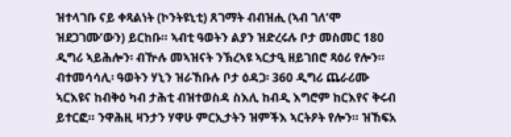ዝተላገቡ ናይ ቀጻልነት (ኮንትዩኒቲ) ጸገማት ብብዝሒ (ኣብ ገለ’ሞ ዝደጋገሙ’ውን) ይርከቡ። ኣብቲ ዓወትን ልያን ዝድረሩሉ ቦታ መስመር 180 ዲግሪ ኣይሕሎን፡ ብዅሉ መኣዝናት ንኽረኣዩ ኣርታዒ ዘይገበሮ ጻዕሪ የሎን። ብተመሳሳሊ፡ ዓወትን ሃኒን ዝራኸቡሉ ቦታ ዕዳጋ፡ 360 ዲግሪ ጨራሪሙ ኣርእዩና ከብቅዕ ካብ ታሕቲ ብዝተወስዳ ስእሊ ከብዲ እግሮም ከርእየና ቅሩብ ይተርፎ። ንዋሕዚ ዛንታን ሃዋሁ ምርኢታትን ዝምችእ ኣርትዖት የሎን። ዝኸፍአ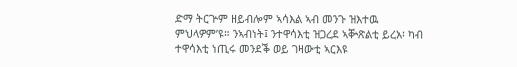ድማ ትርጕም ዘይብሎም ኣሳእል ኣብ መንጉ ዝእተዉ ምህላዎም’ዩ። ንኣብነት፤ ንተዋሳእቲ ዝጋረደ ኣቝጽልቲ ይረአ፡ ካብ ተዋሳእቲ ነጢሩ መንደቕ ወይ ገዛውቲ ኣርእዩ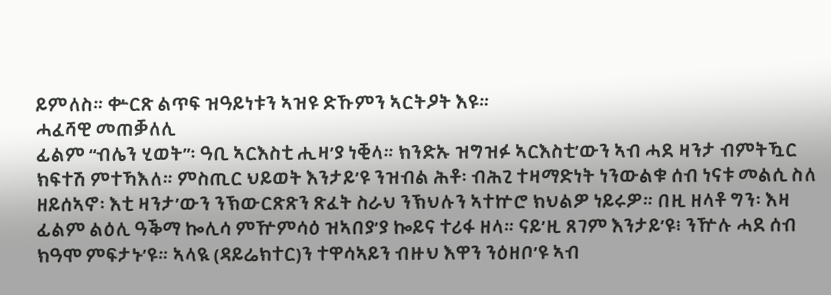ይምለስ። ቍርጽ ልጥፍ ዝዓይነቱን ኣዝዩ ድኹምን ኣርትዖት እዩ።
ሓፈሻዊ መጠቓለሊ
ፊልም “ብሌን ሂወት”፡ ዓቢ ኣርእስቲ ሒዛ’ያ ነቒላ። ክንድኡ ዝግዝፉ ኣርእስቲ’ውን ኣብ ሓደ ዛንታ ብምትዃር ክፍተሽ ምተኻእለ። ምስጢር ህይወት እንታይ’ዩ ንዝብል ሕቶ፡ ብሕጊ ተዛማድነት ነንውልቁ ሰብ ነናቱ መልሲ ስለ ዘይሰኣኖ፡ እቲ ዛንታ’ውን ንኽውርጽጽን ጽፈት ስራህ ንኽህሉን ኣተኵሮ ክህልዎ ነይሩዎ። በዚ ዘላቶ ግን፡ እዛ ፊልም ልዕሊ ዓቕማ ኰሊሳ ምዅምሳዕ ዝኣበያ’ያ ኰይና ተሪፋ ዘላ። ናይ’ዚ ጸገም እንታይ’ዩ፧ ንዅሉ ሓደ ሰብ ክዓሞ ምፍታኑ’ዩ። ኣላዪ (ዳይሬክተር)ን ተዋሳኣይን ብዙህ እዋን ንዕዘቦ’ዩ ኣብ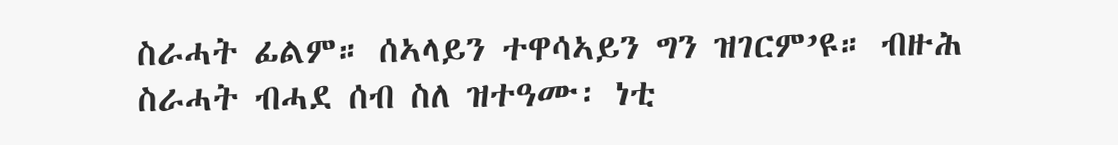ስራሓት ፊልም። ሰኣላይን ተዋሳኣይን ግን ዝገርም’ዩ። ብዙሕ ስራሓት ብሓደ ሰብ ስለ ዝተዓሙ፡ ነቲ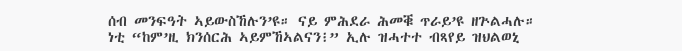ሰብ መንፍዓት ኣይውስኸሉን’ዩ። ናይ ምሕደራ ሕመቑ ጥራይ’ዩ ዘጕልሓሉ።
ነቲ “ከም’ዚ ክንሰርሕ ኣይምኸኣልናን፧” ኢሉ ዝሓተተ ብጻየይ ዝህልወኒ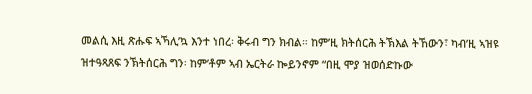መልሲ እዚ ጽሑፍ ኣኻሊ’ኳ እንተ ነበረ፡ ቅሩብ ግን ክብል። ከም’ዚ ክትሰርሕ ትኽእል ትኸውን፣ ካብ’ዚ ኣዝዩ ዝተዓጻጸፍ ንኽትሰርሕ ግን፡ ከም’ቶም ኣብ ኤርትራ ኰይንኖም “በዚ ሞያ ዝወሰድኩው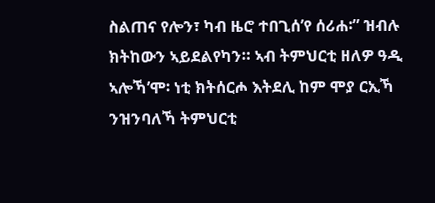ስልጠና የሎን፣ ካብ ዜሮ ተበጊሰ’የ ሰሪሐ፡” ዝብሉ ክትከውን ኣይደልየካን። ኣብ ትምህርቲ ዘለዎ ዓዲ ኣሎኻ’ሞ፡ ነቲ ክትሰርሖ እትደሊ ከም ሞያ ርኢኻ ንዝንባለኻ ትምህርቲ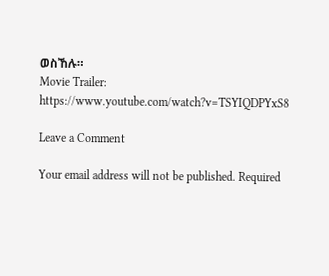ወስኸሉ።
Movie Trailer: https://www.youtube.com/watch?v=TSYIQDPYxS8

Leave a Comment

Your email address will not be published. Required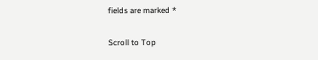fields are marked *

Scroll to Top